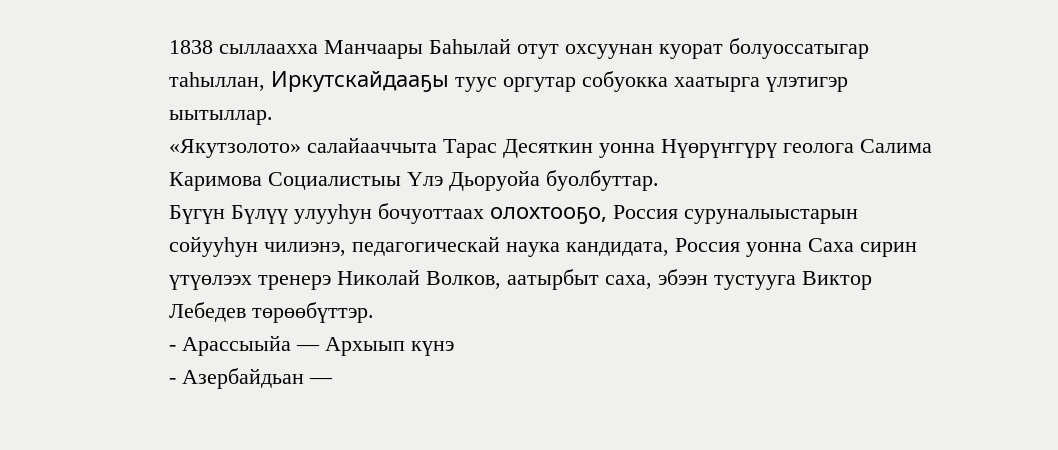1838 сыллаахха Манчаары Баһылай отут охсуунан куорат болуоссатыгар таһыллан, Иркутскайдааҕы туус оргутар собуокка хаатырга үлэтигэр ыытыллар.
«Якутзолото» салайааччыта Тарас Десяткин уонна Нүөрүҥгүрү геолога Салима Каримова Социалистыы Үлэ Дьоруойа буолбуттар.
Бүгүн Бүлүү улууһун бочуоттаах олохтооҕо, Россия суруналыыстарын сойууһун чилиэнэ, педагогическай наука кандидата, Россия уонна Саха сирин үтүөлээх тренерэ Николай Волков, аатырбыт саха, эбээн тустууга Виктор Лебедев төрөөбүттэр.
- Арассыыйа — Архыып күнэ
- Азербайдьан —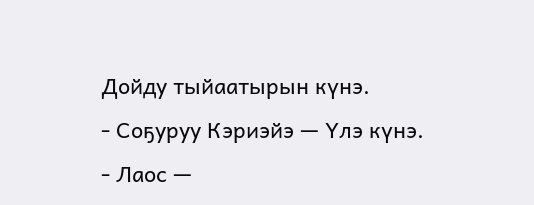Дойду тыйаатырын күнэ.
- Соҕуруу Кэриэйэ — Үлэ күнэ.
- Лаос —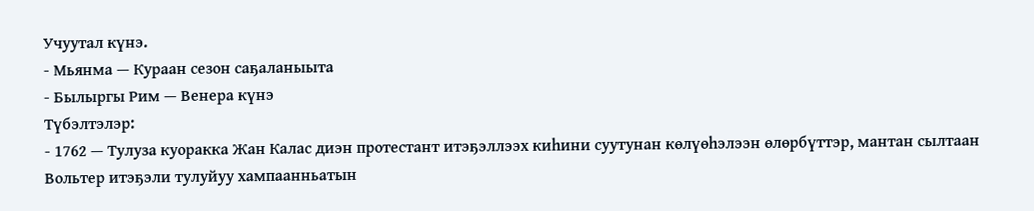Учуутал күнэ.
- Мьянма — Кураан сезон саҕаланыыта
- Былыргы Рим — Венера күнэ
Түбэлтэлэр:
- 1762 — Тулуза куоракка Жан Калас диэн протестант итэҕэллээх киһини суутунан көлүөһэлээн өлөрбүттэр, мантан сылтаан Вольтер итэҕэли тулуйуу хампаанньатын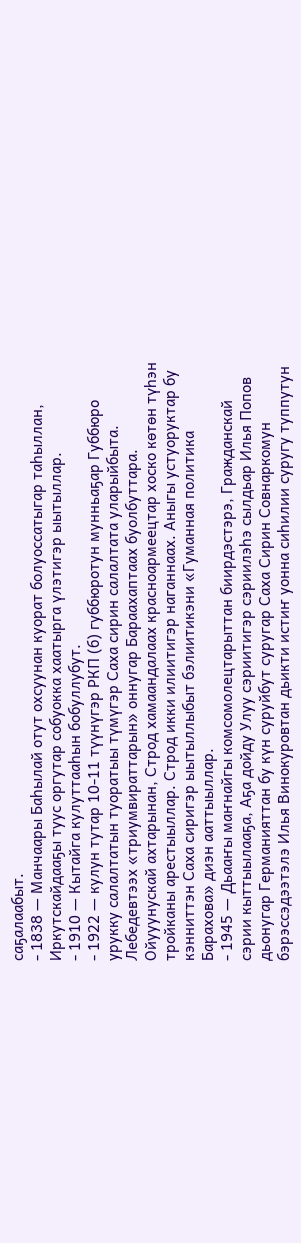саҕалаабыт.
- 1838 — Манчаары Баһылай отут охсуунан куорат болуоссатыгар таһыллан, Иркутскайдааҕы туус оргутар собуокка хаатырга үлэтигэр ыытыллар.
- 1910 — Кытайга кулуттааһын бобуллубут.
- 1922 — кулун тутар 10-11 түүнүгэр РКП (б) губбюротун мунньаҕар Губбюро урукку салалтатын туоратыы түмүгэр Саха сирин салалтата уларыйбыта. Лебедевтээх «триумвираттарын» оннугар Бараахаптаах буолбуттара. Ойууунускай ахтарынан, Строд хамаандалаах красноармеецтар хоско көтөн түһэн тройканы арестыыллар. Строд икки илиитигэр наганнаах. Аныгы устуоруктар бу кэнниттэн Саха сиригэр ыытыллыбыт бэлиитикэни «Гуманная политика Барахова» диэн ааттыыллар.
- 1945 — Дьааҥы маҥнайгы комсомолецтарыттан биирдэстэрэ, Гражданскай сэрии кыттыылааҕа, Аҕа дойду Улуу сэриитигэр сэриилэһэ сылдьар Илья Попов дьонугар Германияттан бу күн суруйбут суругар Саха Сирин Совнаркомун бэрэссэдээтэлэ Илья Винокуровтан дьикти истиҥ уонна сиһилии суругу туппутун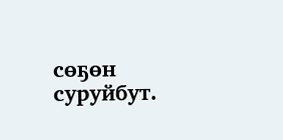сөҕөн суруйбут.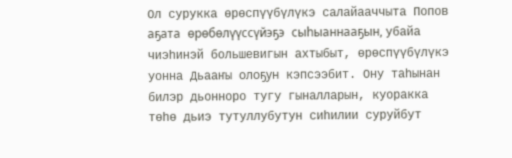Ол сурукка өрөспүүбүлүкэ салайааччыта Попов аҕата өрөбөлүүссүйэҕэ сыһыаннааҕын, убайа чиэһинэй большевигын ахтыбыт, өрөспүүбүлүкэ уонна Дьааҥы олоҕун кэпсээбит. Ону таһынан билэр дьонноро тугу гыналларын, куоракка төһө дьиэ тутуллубутун сиһилии суруйбут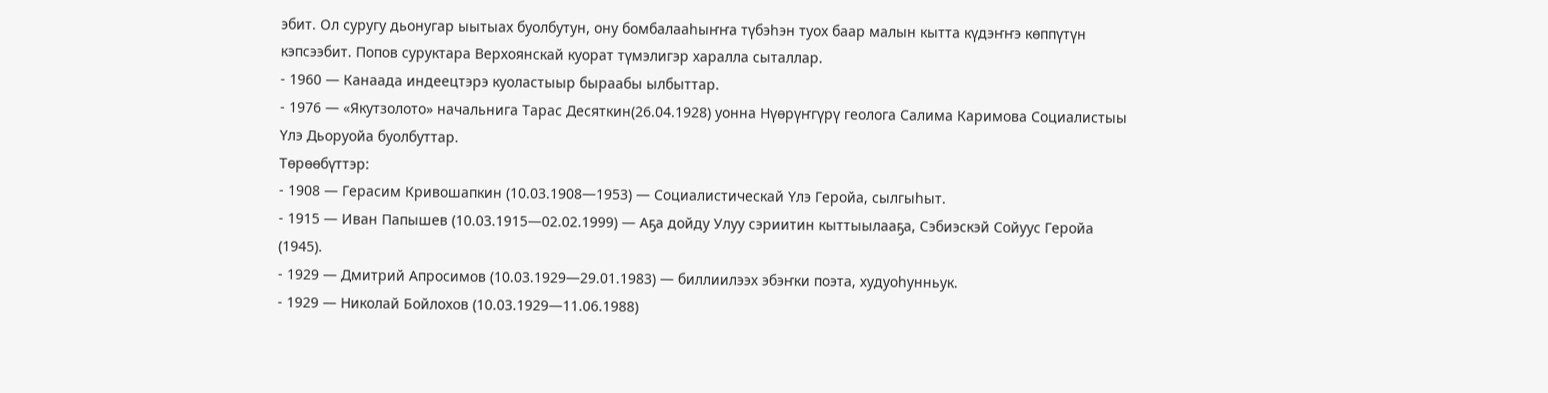эбит. Ол суругу дьонугар ыытыах буолбутун, ону бомбалааһыҥҥа түбэһэн туох баар малын кытта күдэҥҥэ көппүтүн кэпсээбит. Попов суруктара Верхоянскай куорат түмэлигэр харалла сыталлар.
- 1960 — Канаада индеецтэрэ куоластыыр быраабы ылбыттар.
- 1976 — «Якутзолото» начальнига Тарас Десяткин(26.04.1928) уонна Нүөрүҥгүрү геолога Салима Каримова Социалистыы Үлэ Дьоруойа буолбуттар.
Төрөөбүттэр:
- 1908 — Герасим Кривошапкин (10.03.1908—1953) — Социалистическай Үлэ Геройа, сылгыһыт.
- 1915 — Иван Папышев (10.03.1915—02.02.1999) — Аҕа дойду Улуу сэриитин кыттыылааҕа, Сэбиэскэй Сойуус Геройа (1945).
- 1929 — Дмитрий Апросимов (10.03.1929—29.01.1983) — биллиилээх эбэҥки поэта, худуоһунньук.
- 1929 — Николай Бойлохов (10.03.1929—11.06.1988)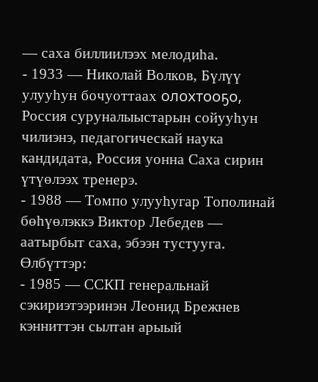— саха биллиилээх мелодиһа.
- 1933 — Николай Волков, Бүлүү улууһун бочуоттаах олохтооҕо, Россия суруналыыстарын сойууһун чилиэнэ, педагогическай наука кандидата, Россия уонна Саха сирин үтүөлээх тренерэ.
- 1988 — Томпо улууһугар Тополинай бөһүөлэккэ Виктор Лебедев — аатырбыт саха, эбээн тустууга.
Өлбүттэр:
- 1985 — ССКП генеральнай сэкириэтээринэн Леонид Брежнев кэнниттэн сылтан арыый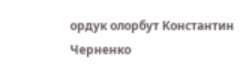ордук олорбут Константин Черненко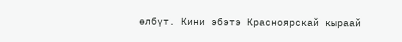өлбүт. Кини эбэтэ Красноярскай кыраай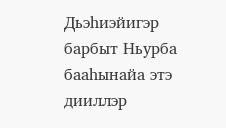Дьэһиэйигэр барбыт Ньурба бааһынайа этэ дииллэр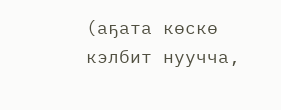(аҕата көскө кэлбит нуучча,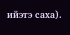ийэтэ саха).